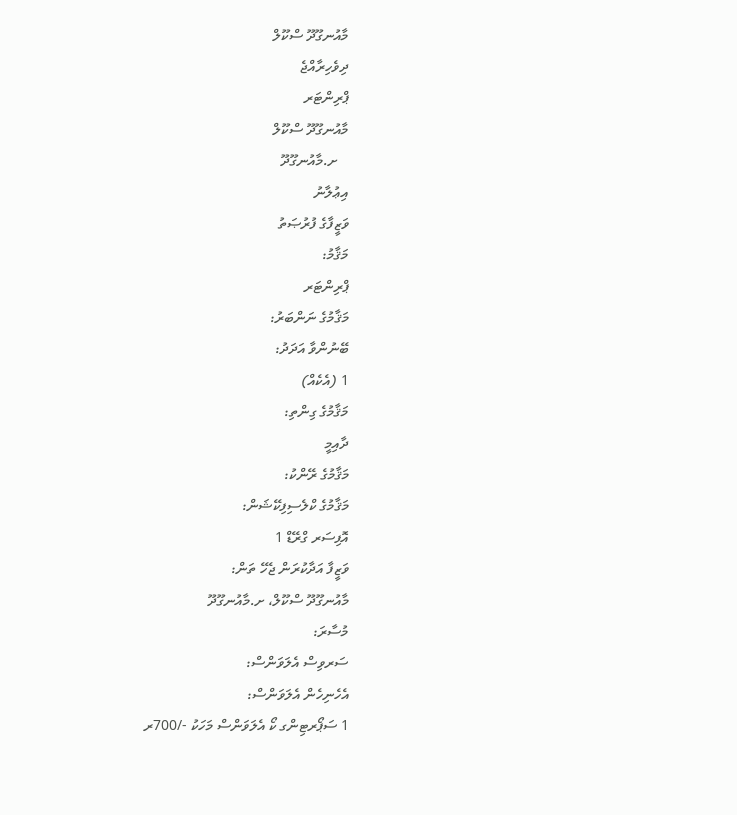މާއުނގޫދޫ ސްކޫލް
ދިވެހިރާއްޖެ
ޕްރިންޓަރ
މާއުނގޫދޫ ސްކޫލް
   ށ.މާއުނގޫދޫ
އިޢުލާނު
ވަޒީފާގެ ފުރުޞަތު
މަޤާމު:
ޕްރިންޓަރ
މަޤާމުގެ ނަންބަރު:
ބޭނުންވާ އަދަދު:
1 (އެކެއް)
މަޤާމުގެ ގިންތި:
ދާއިމީ
މަޤާމުގެ ރޭންކު:
މަޤާމުގެ ކްލެސިފިކޭޝަން:
އޮފިސަރ ގްރޭޑް 1
ވަޒީފާ އަދާކުރަން ޖެހޭ ތަން:
މާއުނގޫދޫ ސްކޫލް، ށ.މާއުނގޫދޫ
މުސާރަ:
ސަރވިސް އެލަވަންސް:
އެހެނިހެން އެލަވަންސް:
1 ސަޕޯރޓިންގ ކޯ އެލަވަންސް މަހަކު -/700ރ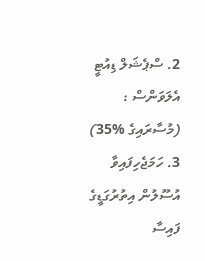2. ސްޕެޝަލް ޑިއުޓީ އެލަވަންސް : (މުސާރައިގެ %35)
3. ހަމަޖެހިފައިވާ އުސޫލުން އިތުރުގަޑީގެ ފައިސާ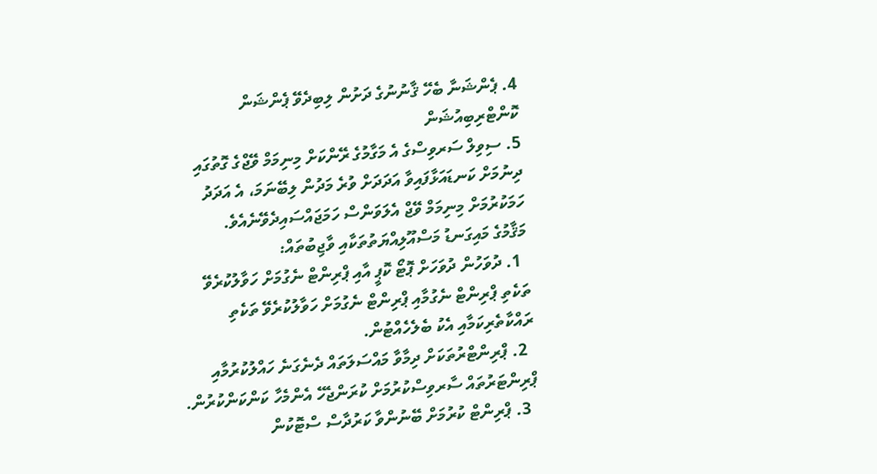4. ޕެންޝަނާ ބެހޭ ޤާނުނުގެ ދަށުން ލިބިދެވޭ ޕެންޝަން ކޮންޓްރިބިއުޝަން
5. ސިވިލް ސަރވިސްގެ އެ މަގާމުގެ ރޭންކަށް މިނިމަމް ވޭޖްގެ ގޮތުގައި ދިނުމަށް ކަނޑައަޅާފައިވާ އަދަދަށް ވުރެ މަދުން ލިބޭނަމަ، އެ އަދަދު ހަމަކުރުމަށް މިނިމަމް ވޭޖް އެލަވަންސް ހަމަޖައްސައިދެވޭނެއެވެ.
މަޤާމުގެ މައިގަނޑު މަސްއޫލިއްޔަތުތަކާއި ވާޖިބުތައް:
  1. ދުވަހުން ދުވަހަށް ޕޮޓޯ ކޮޕީ އާއި ޕްރިންޓް ނެގުމަށް ހަވާލުކުރެވޭ ތަކެތި ޕްރިންޓް ނެގުމާއި ޕްރިންޓް ނެގުމަށް ހަވާލުކުރެވޭ ތަކެތި ރައްކާތެރިކަމާއި އެކު ބެލެހެއްޓުން.
  2. ޕްރިންޓްރުތަކަށް ދިމާވާ މައްސަލަތައް ދެނެގަނެ ހައްލުކުރުމާއި ޕްރިންޓަރުތައް ސާރވިސްކުރުމަށް ކުރަންޖެހޭ އެންމެހާ ކަންކަންކުރުން.
  3. ޕްރިންޓް ކުރުމަށް ބޭނުންވާ ކަރުދާސް ސްޓޮކުން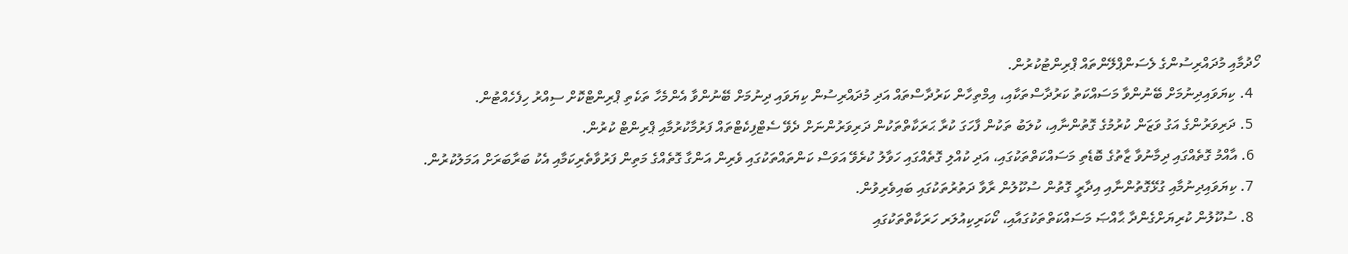ހޯދުމާއި މުދައްރިސުންގެ ލެސަންޕްލޭންތައް ޕްރިންޓުކުރުން.
  4. ކިޔަވައިދިނުމަށް ބޭނުންވާ މަސައްކަތު ކަރުދާސްތަކާއި، އިމްތިހާން ކަރުދާސްތައް އަދި މުދައްރިސުން ކިޔަވައި ދިނުމަށް ބޭނުންވާ އެންމެހާ ތަކެތި ޕްރިންޓްކޮށް ސިއްރު ހިފެހެއްޓުން.
  5. ދަރިވަރުންގެ އަގު ވަޒަން ކުރުމުގެ ގޮތުންނާއި، ކުލަބު ތަކުން ފާހަގަ ކުރާ ޙަރަކާތްތަކުން ދަރިވަރުންނަށް ދެވޭ ސެޓްފިކެޓްތައް ފަރުމާކުރުމާއި ޕްރިންޓް ކުރުން.
  6. އާއްމު ގޮތެއްގައި ދިމާނުވާ ޒާތުގެ ބޮޑެތި މަސައްކަތްތަކުގައި، އަދި ކުއްލި ގޮތެއްގައި ހަވާލު ކުރެވޭ އަވަސް ކަންތައްތަކުގައި ވެރިން އަންގާ ގޮތެއްގެ މަތިން ފަރުވާތެރިކަމާއި އެކު ބަރާބަރަށް އަމަލުކުރުން.
  7. ކިޔަވައިދިނުމާއި ގުޅޭގޮތުންނާއި އިދާރީ ގޮތުން ސުކޫލުން ރާވާ ދަތުރުތަކުގައި ބައިވެރިވުން.
  8. ސުކޫލުން ކުރިޔަށްގެންދާ ޙާއްޞަ މަސައްކަތްތަކުގައާއި، ކޯކަރިކިއުލަރ ހަރަކާތްތަކުގައި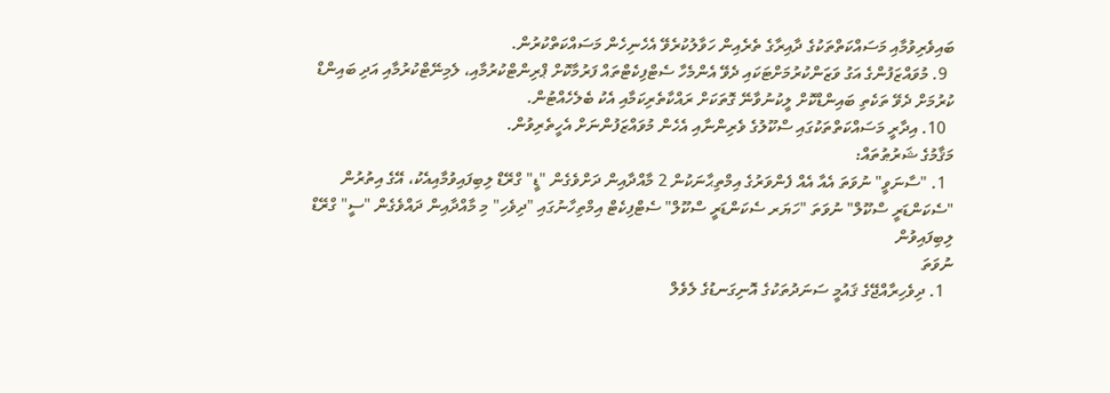ބައިވެރިވުމާއި މަސައްކަތްތަކުގެ ދާއިރާގެ ތެރެއިން ހަވާލުކުރެވޭ އެހެނިހެން މަސައްކަތްކުރުން.
  9. މުވައްޒަފުންގެ އަގު ވަޒަންކުރުމަށްޓަކައި ދެވޭ އެންމެހާ ސެޓްފިކެޓްތައް ފަރުމާކޮށް ޕްރިންޓްކުރުމާއި، ލެމިނޭޓްކުރުމާއި އަދި ބައިންޑް ކުރުމަށް ދެވޭ ތަކެތި ބައިންޑްކޮށް ލީކުނުވާނޭ ގޮތަކަށް ރައްކާތެރިކަމާއި އެކު ބެލެހެއްޓުން.
  10. އިދާރީ މަސައްކަތްތަކުގައި ސްކޫލުގެ ވެރިންނާއި އެހެން މުވައްޒަފުންނަށް އެހީތެރިވުން.
މަޤާމުގެ ޝަރުޠުތައް:
  1. "ސާނަވީ" ނުވަތަ އެއާ އެއް ފެންވަރުގެ އިމްތިޙާނަކުން 2 މާއްދާއިން ދަށްވެގެން "ޑީ" ގްރޭޑް ލިބިފައިވުމާއިއެކު، އޭގެ އިތުރުން "ސެކަންޑަރީ ސްކޫލް" ނުވަތަ "ހަޔަރ ސެކަންޑަރީ ސްކޫލް" ސެޓްފިކެޓް އިމްތިހާނުގައި "ދިވެހި" މި މާއްދާއިން ދައްވެގެން "ސީ" ގްރޭޑް ލިބިފައިވުން
ނުވަތަ
  1. ދިވެހިރާއްޖޭގެ ޤައުމީ ސަނަދުތަކުގެ އޮނިގަނޑުގެ ލެވެލް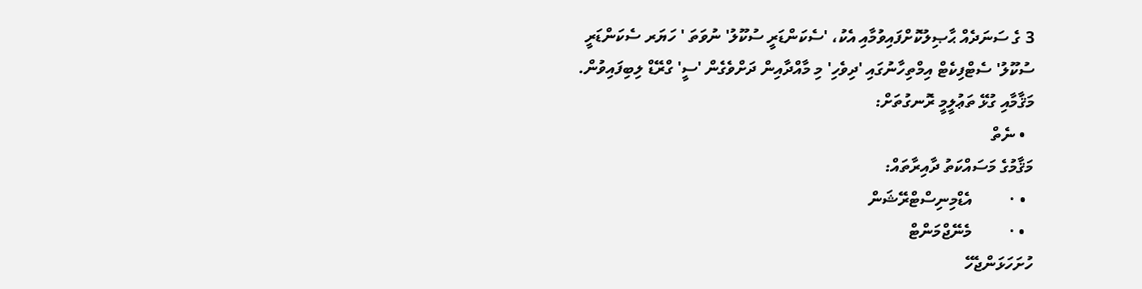3 ގެ ސަނަދެއް ޙާޞިލުކޮށްފައިވުމާއި އެކު، 'ސެކަންޑަރީ ސުކޫލު' ނުވަތަ ' ހަޔަރ ސެކަންޑަރީ ސުކޫލު' ސެޓްފިކެޓް އިމްތިހާނުގައި 'ދިވެހި' މި މާއްދާއިން ދަށްވެގެން 'ސީ' ގްރޭޑް ލިބިފައިވުން.
މަޤާމާއި ގުޅޭ ތަޢުލީމީ ރޮނގުތަށް:
  • ނެތް
މަޤާމުގެ މަސައްކަތު ދާއިރާތައް:
  • ·         އެޑްމިނިސްޓްރޭޝަން
  • ·         މެނޭޖްމަންޓް
ހުށަހަޅަންޖެހޭ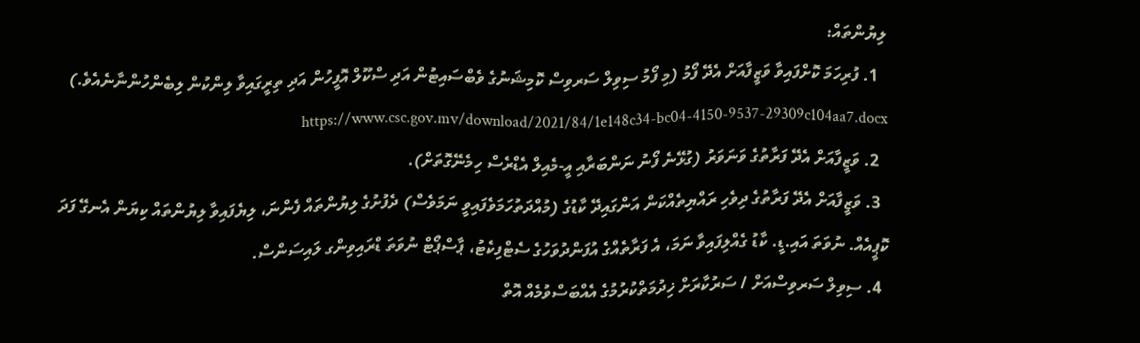ލިޔުންތައް:
  1. ފުރިހަމަ ކޮށްފައިވާ ވަޒީފާއަށް އެދޭ ފޯމު (މި ފޯމު ސިވިލް ސަރވިސް ކޮމިޝަނުގެ ވެބްސައިޓުން އަދި ސްކޫލް އޮފީހުން އަދި ތިރީގައިވާ ލިންކުން ލިބެންހުންނާނެއެވެ.)  https://www.csc.gov.mv/download/2021/84/1e148c34-bc04-4150-9537-29309c104aa7.docx
  2. ވަޒީފާއަށް އެދޭ ފަރާތުގެ ވަނަވަރު (ގުޅޭނެ ފޯނު ނަންބަރާއި އީ-މެއިލް އެޑްރެސް ހިމެނޭގޮތަށް).
  3. ވަޒީފާއަށް އެދޭ ފަރާތުގެ ދިވެހި ރައްޔިތެއްކަން އަންގައިދޭ ކާޑުގެ (މުއްދަތުހަމަވެފައިވީ ނަމަވެސް) ދެފުށުގެ ލިޔުންތައް ފެންނަ، ލިޔެފައިވާ ލިޔުންތައް ކިޔަން އެނގޭ ފަދަ ކޮޕީއެއް. ނުވަތަ އައި.ޑީ. ކާޑު ގެއްލިފައިވާ ނަމަ، އެ ފަރާތެއްގެ އުފަންދުވަހުގެ ސެޓްފިކެޓު، ޕާސްޕޯޓް ނުވަތަ ޑްރައިވިންގ ލައިސަންސް.
  4. ސިވިލް ސަރވިސްއަށް / ސަރުކާރަށް ޚިދުމަތްކުރުމުގެ އެއްބަސްވުމެއް އޮތް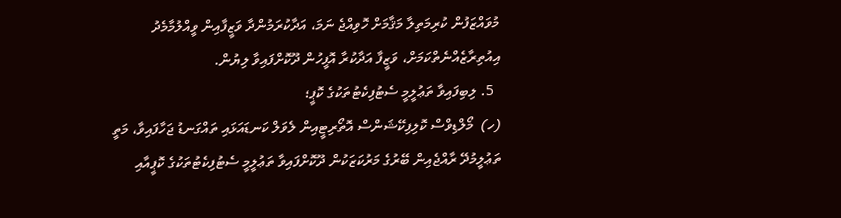މުވައްޒަފުން ކުރިމަތިލާ މަޤާމަށް ހޮވިއްޖެ ނަމަ، އަދާކުރަމުންދާ ވަޒީފާއިން ވީއްލުމާމެދު އިއުތިރާޒެއްނެތްކަމަށް، ވަޒީފާ އަދާކުރާ އޮފީހުން ދޫކޮށްފައިވާ ލިޔުން.
  5. ލިބިފައިވާ ތަޢުލީމީ ސެޓުފިކެޓުތަކުގެ ކޮޕީ؛
(ހ)  މޯލްޑިވްސް ކޮލިފިކޭޝަންސް އޮތޯރިޓީއިން ލެވަލް ކަނޑައަޅައި ތައްގަނޑު ޖަހާފައިވާ، މަތީ ތަޢުލީމުދޭ ރާއްޖެއިން ބޭރުގެ މަރުކަޒަކުން ދޫކޮށްފައިވާ ތަޢުލީމީ ސެޓުފިކެޓުތަކުގެ ކޮޕީއާއި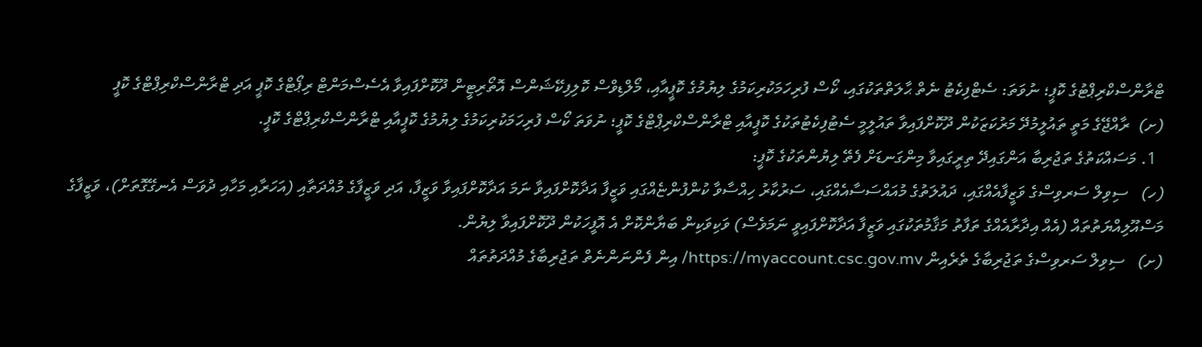ޓްރާންސްކްރިޕްޓުގެ ކޮޕީ؛ ނުވަތަ: ސެޓްފިކެޓު ނެތް ޙާލަތްތަކުގައި، ކޯސް ފުރިހަމަކުރިކަމުގެ ލިޔުމުގެ ކޮޕީއާއި، މޯލްޑިވްސް ކޮލިފިކޭޝަންސް އޮތޯރިޓީން ދޫކޮށްފައިވާ އެސެސްމަންޓް ރިޕޯޓްގެ ކޮޕީ އަދި ޓްރާންސްކްރިޕްޓްގެ ކޮޕީ
(ށ)  ރާއްޖޭގެ މަތީ ތައުލީމުދޭ މަރުކަޒަކުން ދޫކޮށްފައިވާ ތައުލީމީ ސެޓުފިކެޓުތަކުގެ ކޮޕީއާއި ޓްރާންސްކްރިޕްޓްގެ ކޮޕީ؛ ނުވަތަ ކޯސް ފުރިހަމަކުރިކަމުގެ ލިޔުމުގެ ކޮޕީއާއި ޓްރާންސްކްރިޕްޓްގެ ކޮޕީ.
  1. މަސައްކަތުގެ ތަޖުރިބާ އަންގައިދޭ ތިރީގައިވާ މިންގަނޑަށް ފެތޭ ލިޔުންތަކުގެ ކޮޕީ:
(ހ)   ސިވިލް ސަރވިސްގެ ވަޒީފާއެއްގައި، ދައުލަތުގެ މުއައްސަސާއެއްގައި، ސަރުކާރު ހިއްސާވާ ކުންފުންޏެއްގައި ވަޒީފާ އަދާކޮށްފައިވާ ނަމަ އަދާކޮށްފައިވާ ވަޒީފާ، އަދި ވަޒީފާގެ މުއްދަތާއި (އަހަރާއި މަހާއި ދުވަސް އެނގޭގޮތަށް)، ވަޒީފާގެ މަސްއޫލިއްޔަތުތައް (އެއް އިދާރާއެއްގެ ތަފާތު މަޤާމުތަކުގައި ވަޒީފާ އަދާކޮށްފައިވީ ނަމަވެސް) ވަކިވަކިން ބަޔާންކޮށް އެ އޮފީހަކުން ދޫކޮށްފައިވާ ލިޔުން.
(ށ)   ސިވިލް ސަރވިސްގެ ތަޖުރިބާގެ ތެރެއިން https://myaccount.csc.gov.mv/ އިން ފެންނަންނެތް ތަޖުރިބާގެ މުއްދަތުތައް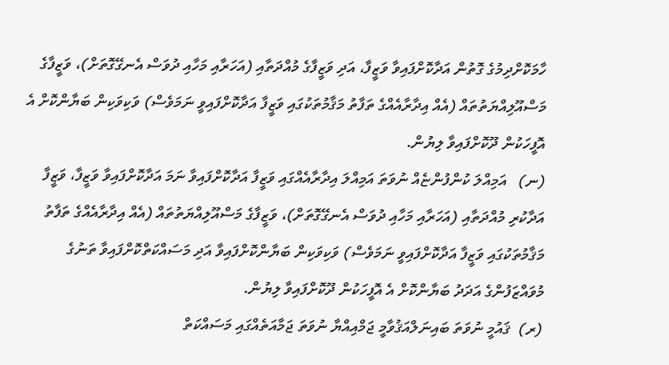ހާމަކޮށްދިމުގެ ގޮތުން އަދާކޮށްފައިވާ ވަޒީފާ، އަދި ވަޒީފާގެ މުއްދަތާއި (އަހަރާއި މަހާއި ދުވަސް އެނގޭގޮތަށް)، ވަޒީފާގެ މަސްއޫލިއްޔަތުތައް (އެއް އިދާރާއެއްގެ ތަފާތު މަޤާމުތަކުގައި ވަޒީފާ އަދާކޮށްފައިވީ ނަމަވެސް) ވަކިވަކިން ބަޔާންކޮށް އެ އޮފީހަކުން ދޫކޮށްފައިވާ ލިޔުން.
(ނ)   އަމިއްލަ ކުންފުންޏެއް ނުވަތަ އަމިއްލަ އިދާރާއެއްގައި ވަޒީފާ އަދާކޮށްފައިވާ ނަމަ އަދާކޮށްފައިވާ ވަޒީފާ، ވަޒީފާ އަދާކުރި މުއްދަތާއި (އަހަރާއި މަހާއި ދުވަސް އެނގޭގޮތަށް)، ވަޒީފާގެ މަސްއޫލިއްޔަތުތައް (އެއް އިދާރާއެއްގެ ތަފާތު މަޤާމުތަކުގައި ވަޒީފާ އަދާކޮށްފައިވީ ނަމަވެސް) ވަކިވަކިން ބަޔާންކޮށްފައިވާ އަދި މަސައްކަތްކޮށްފައިވާ ތަނުގެ މުވައްޒަފުންގެ އަދަދު ބަޔާންކޮށް އެ އޮފީހަކުން ދޫކޮށްފައިވާ ލިޔުން.
(ރ)  ޤައުމީ ނުވަތަ ބައިނަލްއަޤުވާމީ ޖަމްއިއްޔާ ނުވަތަ ޖަމާއަތެއްގައި މަސައްކަތް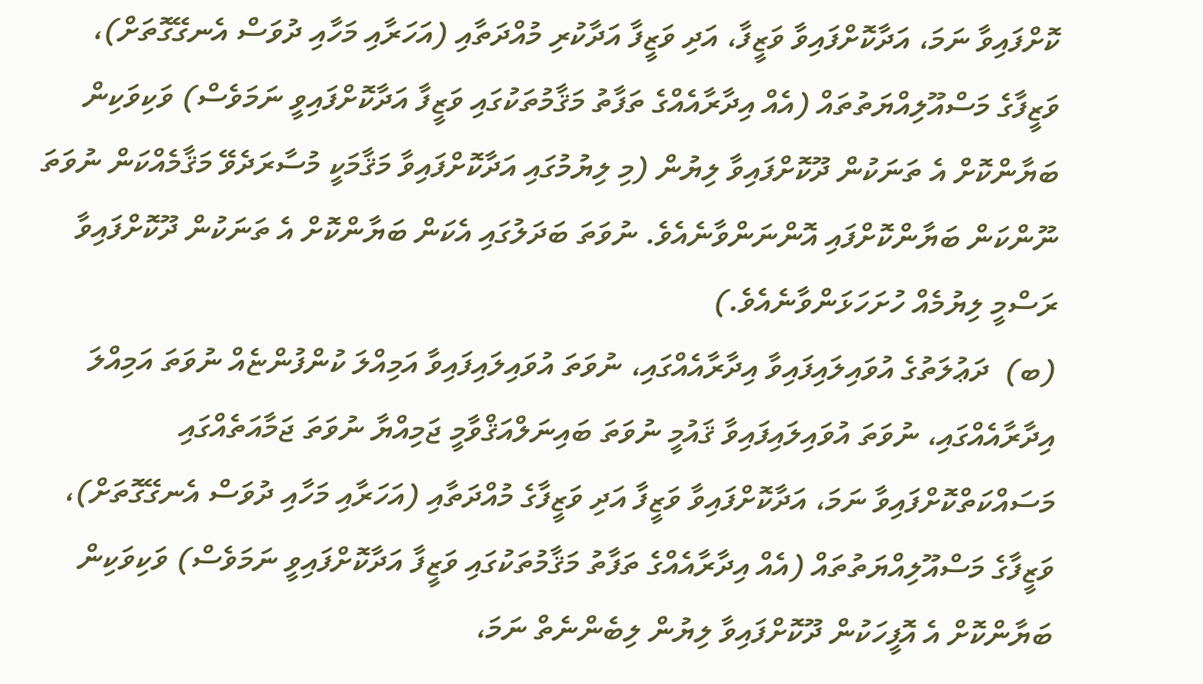ކޮށްފައިވާ ނަމަ، އަދާކޮށްފައިވާ ވަޒީފާ، އަދި ވަޒީފާ އަދާކުރި މުއްދަތާއި (އަހަރާއި މަހާއި ދުވަސް އެނގޭގޮތަށް)، ވަޒީފާގެ މަސްއޫލިއްޔަތުތައް (އެއް އިދާރާއެއްގެ ތަފާތު މަޤާމުތަކުގައި ވަޒީފާ އަދާކޮށްފައިވީ ނަމަވެސް) ވަކިވަކިން ބަޔާންކޮށް އެ ތަނަކުން ދޫކޮށްފައިވާ ލިޔުން (މި ލިޔުމުގައި އަދާކޮށްފައިވާ މަޤާމަކީ މުސާރަދެވޭ މަޤާމެއްކަން ނުވަތަ ނޫންކަން ބަޔާންކޮށްފައި އޮންނަންވާނެއެވެ. ނުވަތަ ބަދަލުގައި އެކަން ބަޔާންކޮށް އެ ތަނަކުން ދޫކޮށްފައިވާ ރަސްމީ ލިޔުމެއް ހުށަހަޅަންވާނެއެވެ.)
(ބ)  ދަޢުލަތުގެ އުވައިލައިފައިވާ އިދާރާއެއްގައި، ނުވަތަ އުވައިލައިފައިވާ އަމިއްލަ ކުންފުންޏެއް ނުވަތަ އަމިއްލަ އިދާރާއެއްގައި، ނުވަތަ އުވައިލައިފައިވާ ޤައުމީ ނުވަތަ ބައިނަލްއަޤްވާމީ ޖަމިއްޔާ ނުވަތަ ޖަމާއަތެއްގައި މަސައްކަތްކޮށްފައިވާ ނަމަ، އަދާކޮށްފައިވާ ވަޒީފާ އަދި ވަޒީފާގެ މުއްދަތާއި (އަހަރާއި މަހާއި ދުވަސް އެނގޭގޮތަށް)، ވަޒީފާގެ މަސްއޫލިއްޔަތުތައް (އެއް އިދާރާއެއްގެ ތަފާތު މަޤާމުތަކުގައި ވަޒީފާ އަދާކޮށްފައިވީ ނަމަވެސް) ވަކިވަކިން ބަޔާންކޮށް އެ އޮފީހަކުން ދޫކޮށްފައިވާ ލިޔުން ލިބެންނެތް ނަމަ،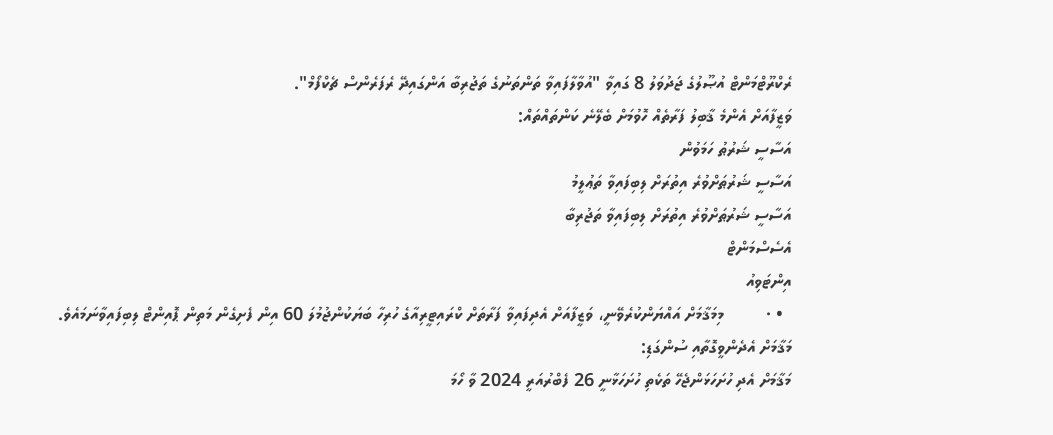ރެކްރޫޓްމަންޓް އުޞޫލުގެ ޖަދުވަލު 8 ގައިވާ "އުވާލާފައިވާ ތަންތަނުގެ ތަޖުރިބާ އަންގައިދޭ ރެފަރެންސް ޗެކްފޯމް".
ވަޒީފާއަށް އެންމެ ޤާބިލު ފަރާތެއް ހޮވުމަށް ބެލޭނެ ކަންތައްތައް:
އަސާސީ ޝަރުޠު ހަމަވުން
އަސާސީ ޝަރުޠަށްވުރެ އިތުރަށް ލިބިފައިވާ ތަޢުލީމު
އަސާސީ ޝަރުޠަށްވުރެ އިތުރަށް ލިބިފައިވާ ތަޖުރިބާ
އެސެސްމަންޓް
އިންޓަވިއު
  • ·         މިމަޤާމަށް އައްޔަންކުރެވޭނީ، ވަޒީފާއަށް އެދިފައިވާ ފަރާތަށް ކްރައިޓީރިއާގެ ހުރިހާ ބަޔަކުންޖުމުލަ 60 އިން ފެށިގެން މަތިން ޕޮއިންޓް ލިބިފައިވާނަމައެވެ.
މަޤާމަށް އެދެންވީގޮތާއި ސުންގަޑި:
މަޤާމަށް އެދި ހުށަހަޅަންޖެހޭ ތަކެތި ހުށަހަޅާނީ 26 ފެބްރުއަރީ 2024 ވާ ހޯމަ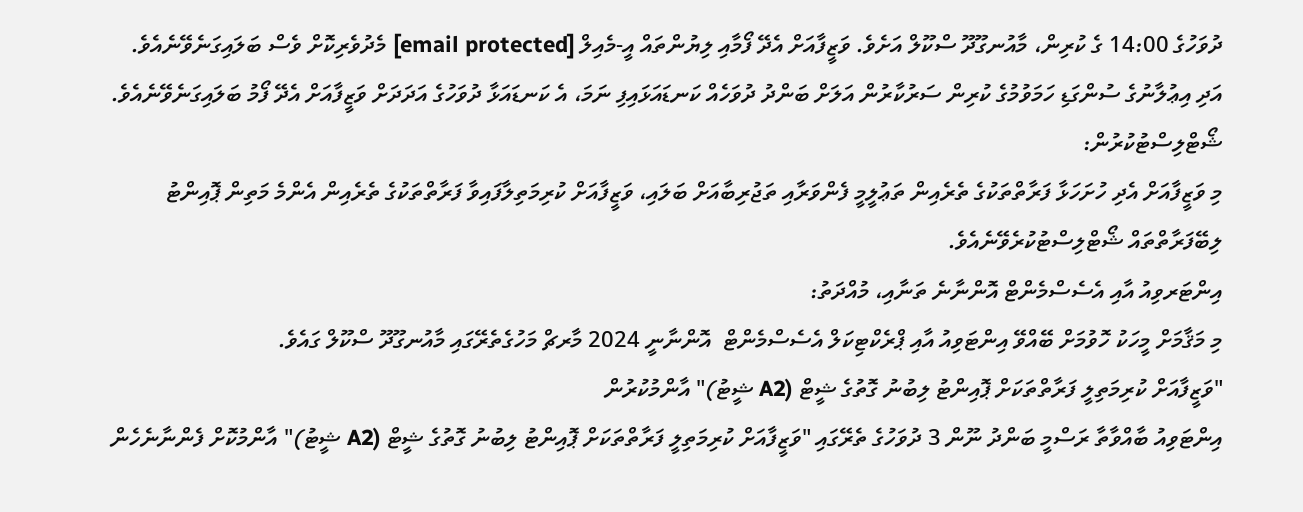ދުވަހުގެ 14:00 ގެ ކުރިން، މާއުނގޫދޫ ސްކޫލް އަށެވެ. ވަޒީފާއަށް އެދޭ ފޯމާއި ލިޔުންތައް އީ-މެއިލް [email protected] މެދުވެރިކޮށް ވެސް ބަލައިގަނެވޭނެއެވެ.
އަދި އިޢުލާނުގެ ސުންގަޑި ހަމަވުމުގެ ކުރިން ސަރުކާރުން އަލަށް ބަންދު ދުވަހެއް ކަނޑައަޅައިފި ނަމަ، އެ ކަނޑައަޅާ ދުވަހުގެ އަދަދަށް ވަޒީފާއަށް އެދޭ ފޯމު ބަލައިގަނެވޭނެއެވެ.
ޝޯޓްލިސްޓުކުރުން:
މި ވަޒީފާއަށް އެދި ހުށަހަޅާ ފަރާތްތަކުގެ ތެރެއިން ތަޢުލީމީ ފެންވަރާއި ތަޖުރިބާއަށް ބަލައި، ވަޒީފާއަށް ކުރިމަތިލާފައިވާ ފަރާތްތަކުގެ ތެރެއިން އެންމެ މަތިން ޕޮއިންޓު ލިބޭފަރާތްތައް ޝޯޓްލިސްޓުކުރެވޭނެއެވެ.
އިންޓަރވިއު އާއި އެސެސްމެންޓް އޮންނާނެ ތަނާއި، މުއްދަތު:
މި މަޤާމަށް މީހަކު ހޮވުމަށް ބޭއްވޭ އިންޓަވިއު އާއި ޕްރެކްޓިކަލް އެސެސްމެންޓް  އޮންނާނީ 2024 މާރޗް މަހުގެތެރޭގައި މާއުނގޫދޫ ސްކޫލް ގައެވެ.
"ވަޒީފާއަށް ކުރިމަތިލީ ފަރާތްތަކަށް ޕޮއިންޓު ލިބުނު ގޮތުގެ ޝީޓް (A2 ޝީޓު)" އާންމުކުރުން
އިންޓަވިއު ބާއްވާތާ ރަސްމީ ބަންދު ނޫން 3 ދުވަހުގެ ތެރޭގައި "ވަޒީފާއަށް ކުރިމަތިލީ ފަރާތްތަކަށް ޕޮއިންޓު ލިބުނު ގޮތުގެ ޝީޓް (A2 ޝީޓު)" އާންމުކޮށް ފެންނާނެހެން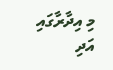މި އިދާރާގައި އަދި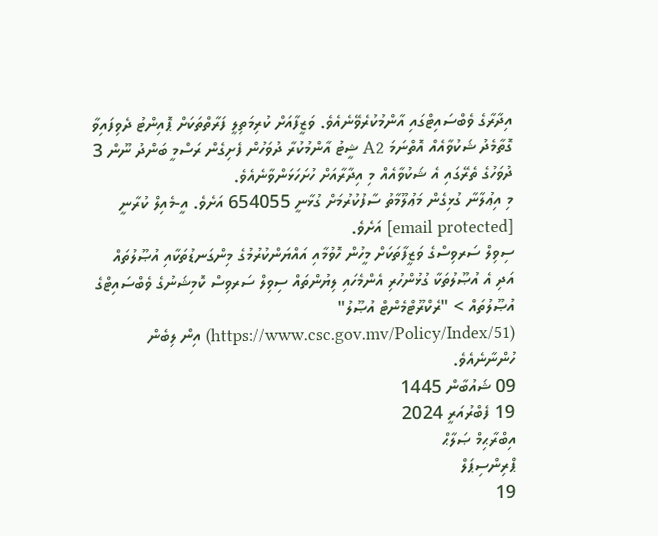އިދާރާގެ ވެބްސައިޓްގައި އާންމުކުރެވޭނެއެވެ. ވަޒީފާއަށް ކުރިމަތިލީ ފަރާތްތަކަށް ޕޮއިންޓު ދެވިފައިވާ ގޮތާމެދު ޝަކުވާއެއް އޮތްނަމަ A2 ޝީޓު އާންމުކުރާ ދުވަހުން ފެށިގެން ރަސްމީ ބަންދު ނޫން 3 ދުވަހުގެ ތެރޭގައި އެ ޝަކުވާއެއް މި އިދާރާއަށް ހުށަހަޅަންވާނެއެވެ.
މި އިޢުލާނާ ގުޅިގެން މަޢުލޫމާތު ސާފުކުރުމަށް ގުޅާނީ 654055 އަށެވެ. އީ-މެއިލް ކުރާނީ [email protected] އަށެވެ.
ސިވިލް ސަރވިސްގެ ވަޒީފާތަކަށް މީހުން ހޮވުމާއި އައްޔަންކުރުމުގެ މިންގަނޑުތަކާއި އުޞޫލުތައް އަދި އެ އުޞޫލުތަކާ ގުޅުންހުރި އެންމެހައި ލިޔުންތައް ސިވިލް ސަރވިސް ކޮމިޝަނުގެ ވެބްސައިޓްގެ އުޞޫލުތައް > "ރެކްރޫޓްމެންޓް އުޞޫލު" (https://www.csc.gov.mv/Policy/Index/51) އިން ލިބެން ހުންނާނެއެވެ.
09 ޝައުބާން 1445
19 ފެބްރުއަރީ 2024
އިބްރާޙިމް ޞަލާޙް
ޕްރިންސިޕަލް
19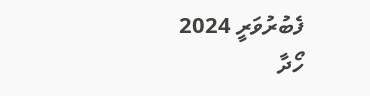ފެބުރުވަރީ 2024
ހޯދާ